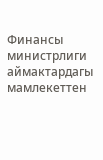Финансы министрлиги аймактардагы мамлекеттен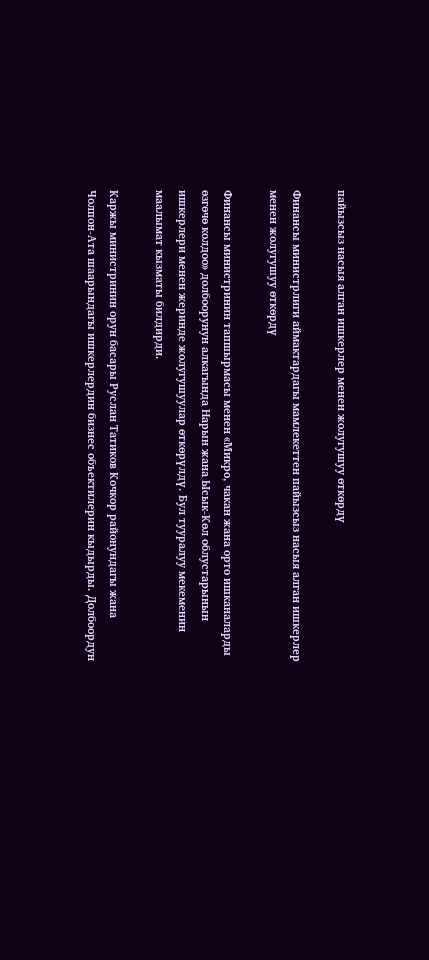пайызсыз насыя алган ишкерлер менен жолугушуу өткөрдү

Финансы министрлиги аймактардагы мамлекеттен пайызсыз насыя алган ишкерлер менен жолугушуу өткөрдү

Финансы министринин тапшырмасы менен «Микро, чакан жана орто ишканаларды өзгөчө колдоо» долбоорунун алкагында Нарын жана Ысык-Көл облустарынын ишкерлери менен жеринде жолугушуулар өткөрүлдү. Бул тууралуу мекеменин маалымат кызматы билдирди.

Каржы министринин орун басары Руслан Татиков Кочкор районундагы жана Чолпон-Ата шаарындагы ишкерлердин бизнес объектилерин кыдырды. Долбоордун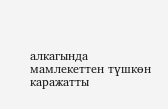алкагында мамлекеттен түшкөн каражатты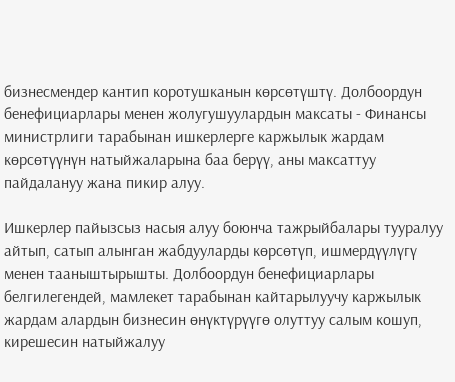бизнесмендер кантип коротушканын көрсөтүштү. Долбоордун бенефициарлары менен жолугушуулардын максаты - Финансы министрлиги тарабынан ишкерлерге каржылык жардам көрсөтүүнүн натыйжаларына баа берүү, аны максаттуу пайдалануу жана пикир алуу.

Ишкерлер пайызсыз насыя алуу боюнча тажрыйбалары тууралуу айтып, сатып алынган жабдууларды көрсөтүп, ишмердүүлүгү менен тааныштырышты. Долбоордун бенефициарлары белгилегендей, мамлекет тарабынан кайтарылуучу каржылык жардам алардын бизнесин өнүктүрүүгө олуттуу салым кошуп, кирешесин натыйжалуу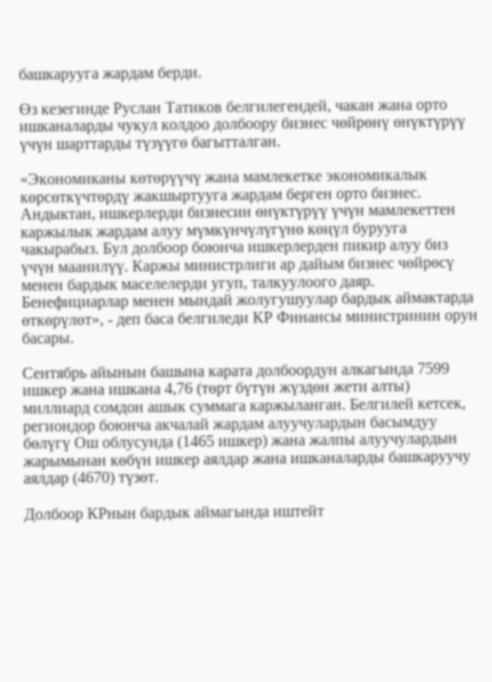башкарууга жардам берди.

Өз кезегинде Руслан Татиков белгилегендей, чакан жана орто ишканаларды чукул колдоо долбоору бизнес чөйрөнү өнүктүрүү үчүн шарттарды түзүүгө багытталган.

«Экономиканы көтөрүүчү жана мамлекетке экономикалык көрсөткүчтөрдү жакшыртууга жардам берген орто бизнес. Андыктан, ишкерлерди бизнесин өнүктүрүү үчүн мамлекеттен каржылык жардам алуу мүмкүнчүлүгүнө көңүл бурууга чакырабыз. Бул долбоор боюнча ишкерлерден пикир алуу биз үчүн маанилүү. Каржы министрлиги ар дайым бизнес чөйрөсү менен бардык маселелерди угуп, талкуулоого даяр. Бенефициарлар менен мындай жолугушуулар бардык аймактарда өткөрүлөт», - деп баса белгиледи КР Финансы министринин орун басары.

Сентябрь айынын башына карата долбоордун алкагында 7599 ишкер жана ишкана 4,76 (төрт бүтүн жүздөн жети алты) миллиард сомдон ашык суммага каржыланган. Белгилей кетсек, региондор боюнча акчалай жардам алуучулардын басымдуу бөлүгү Ош облусунда (1465 ишкер) жана жалпы алуучулардын жарымынан көбүн ишкер аялдар жана ишканаларды башкаруучу аялдар (4670) түзөт.

Долбоор КРнын бардык аймагында иштейт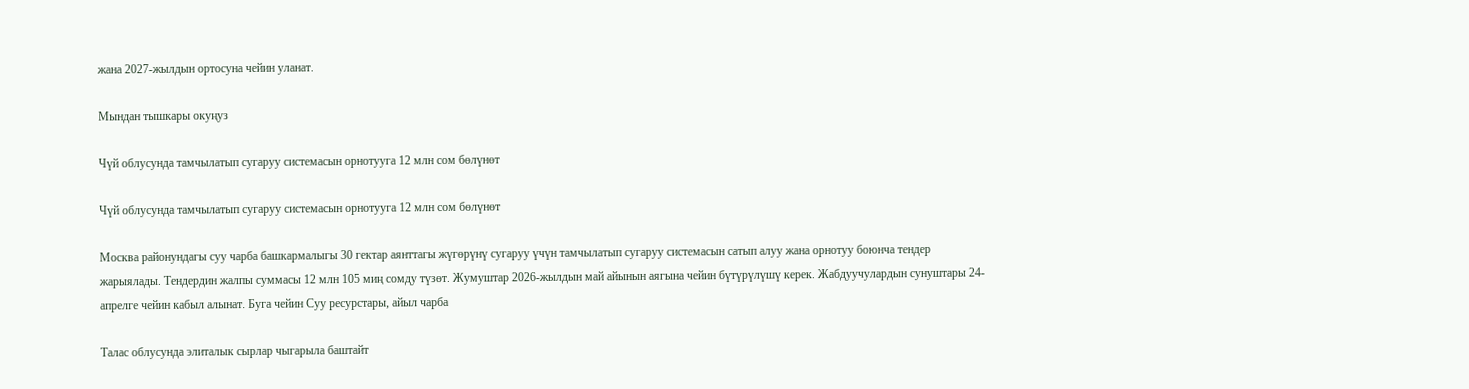жана 2027-жылдын ортосуна чейин уланат.

Мындан тышкары окуңуз

Чүй облусунда тамчылатып сугаруу системасын орнотууга 12 млн сом бөлүнөт

Чүй облусунда тамчылатып сугаруу системасын орнотууга 12 млн сом бөлүнөт

Москва районундагы суу чарба башкармалыгы 30 гектар аянттагы жүгөрүнү сугаруу үчүн тамчылатып сугаруу системасын сатып алуу жана орнотуу боюнча тендер жарыялады. Тендердин жалпы суммасы 12 млн 105 миң сомду түзөт. Жумуштар 2026-жылдын май айынын аягына чейин бүтүрүлүшү керек. Жабдуучулардын сунуштары 24-апрелге чейин кабыл алынат. Буга чейин Суу ресурстары, айыл чарба

Талас облусунда элиталык сырлар чыгарыла баштайт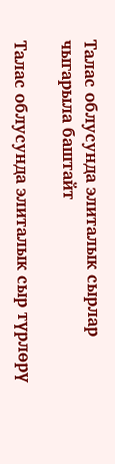Талас облусунда элиталык сырлар чыгарыла баштайт

Талас облусунда элиталык сыр түрлөрү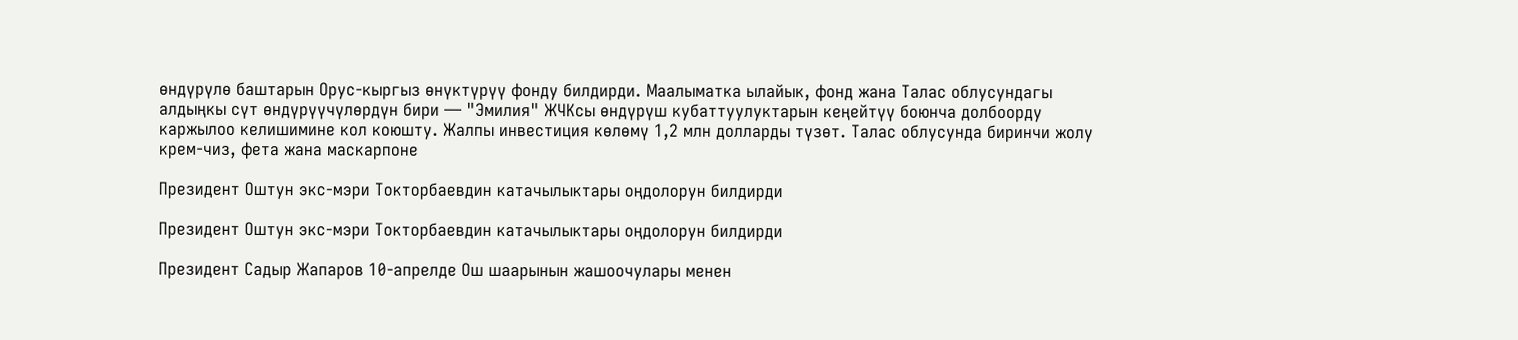өндүрүлө баштарын Орус-кыргыз өнүктүрүү фонду билдирди. Маалыматка ылайык, фонд жана Талас облусундагы алдыңкы сүт өндүрүүчүлөрдүн бири — "Эмилия" ЖЧКсы өндүрүш кубаттуулуктарын кеңейтүү боюнча долбоорду каржылоо келишимине кол коюшту. Жалпы инвестиция көлөмү 1,2 млн долларды түзөт. Талас облусунда биринчи жолу крем-чиз, фета жана маскарпоне

Президент Оштун экс-мэри Токторбаевдин катачылыктары оңдолорун билдирди

Президент Оштун экс-мэри Токторбаевдин катачылыктары оңдолорун билдирди

Президент Садыр Жапаров 10-апрелде Ош шаарынын жашоочулары менен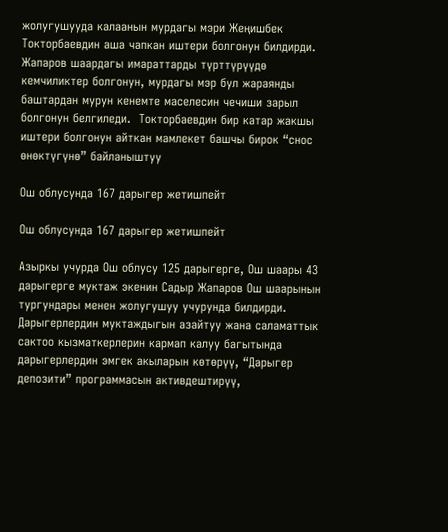жолугушууда калаанын мурдагы мэри Жеңишбек Токторбаевдин аша чапкан иштери болгонун билдирди.  Жапаров шаардагы имараттарды түрттүрүүдө кемчиликтер болгонун, мурдагы мэр бул жараянды баштардан мурун кенемте маселесин чечиши зарыл болгонун белгиледи.  Токторбаевдин бир катар жакшы иштери болгонун айткан мамлекет башчы бирок “снос өнөктүгүнө” байланыштуу

Ош облусунда 167 дарыгер жетишпейт

Ош облусунда 167 дарыгер жетишпейт

Азыркы учурда Ош облусу 125 дарыгерге, Ош шаары 43 дарыгерге муктаж экенин Садыр Жапаров Ош шаарынын тургундары менен жолугушуу учурунда билдирди. Дарыгерлердин муктаждыгын азайтуу жана саламаттык сактоо кызматкерлерин кармап калуу багытында дарыгерлердин эмгек акыларын көтөрүү, “Дарыгер депозити” программасын активдештирүү,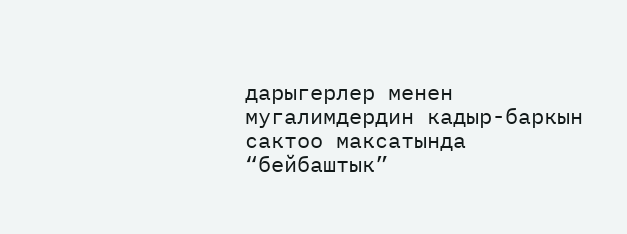дарыгерлер менен мугалимдердин кадыр-баркын сактоо максатында “бейбаштык”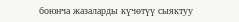боюнча жазаларды күчөтүү сыяктуу